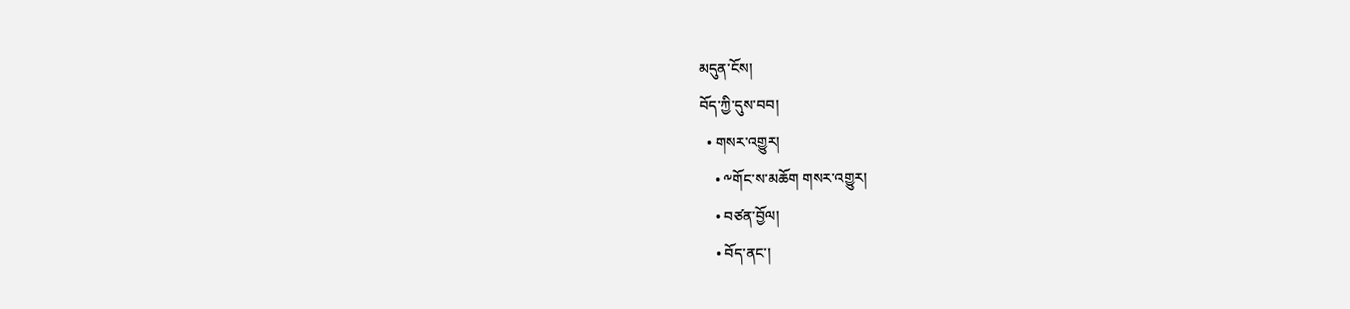མདུན་ངོས།
བོད་ཀྱི་དུས་བབ།
  • གསར་འགྱུར།
    • ༸གོང་ས་མཆོག གསར་འགྱུར།
    • བཙན་བྱོལ།
    • བོད་ནང་།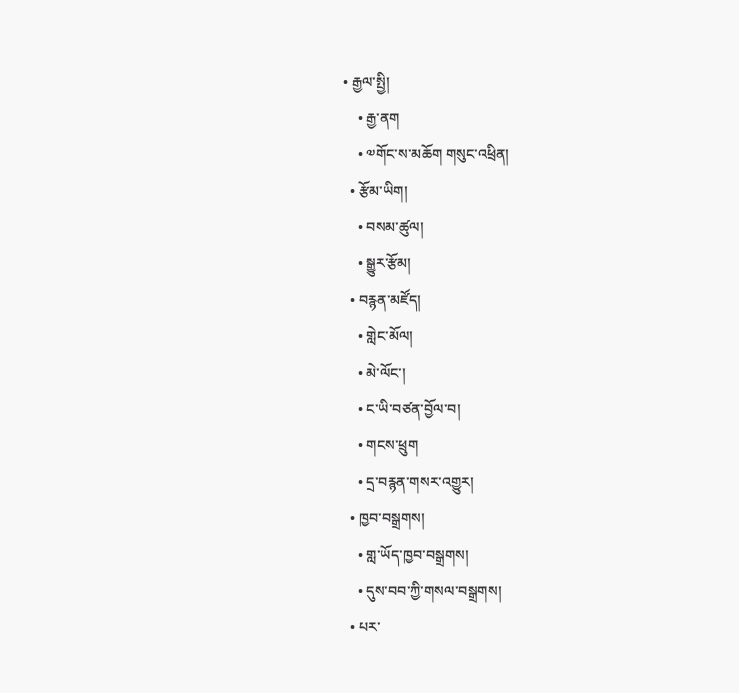• རྒྱལ་སྤྱི།
    • རྒྱ་ནག
    • ༧གོང་ས་མཆོག གསུང་འཕྲིན།
  • རྩོམ་ཡིག།
    • བསམ་ཚུལ།
    • སྒྱུར་རྩོམ།
  • བརྙན་མཛོད།
    • གླེང་མོལ།
    • མེ་ལོང་།
    • ང་ཡི་བཙན་བྱོལ་བ།
    • གངས་ཕྲུག
    • དྲ་བརྙན་གསར་འགྱུར།
  • ཁྱབ་བསྒྲགས།
    • གླ་ཡོད་ཁྱབ་བསྒྲགས།
    • དུས་བབ་ཀྱི་གསལ་བསྒྲགས།
  • པར་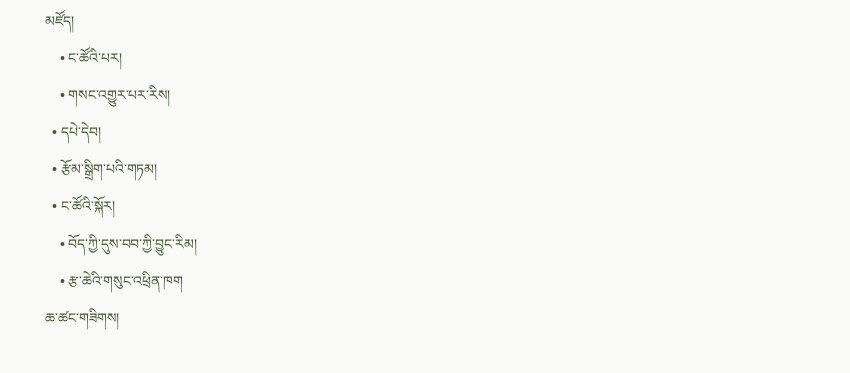མཛོད།
    • ང་ཚོའི་པར།
    • གསང་འགྱུར་པར་རིས།
  • དཔེ་དེབ།
  • རྩོམ་སྒྲིག་པའི་གཏམ།
  • ང་ཚོའི་སྐོར།
    • བོད་ཀྱི་དུས་བབ་ཀྱི་བྱུང་རིམ།
    • རྩ་ཆེའི་གསུང་འཕྲིན་ཁག
ཆ་ཚང་གཟིགས།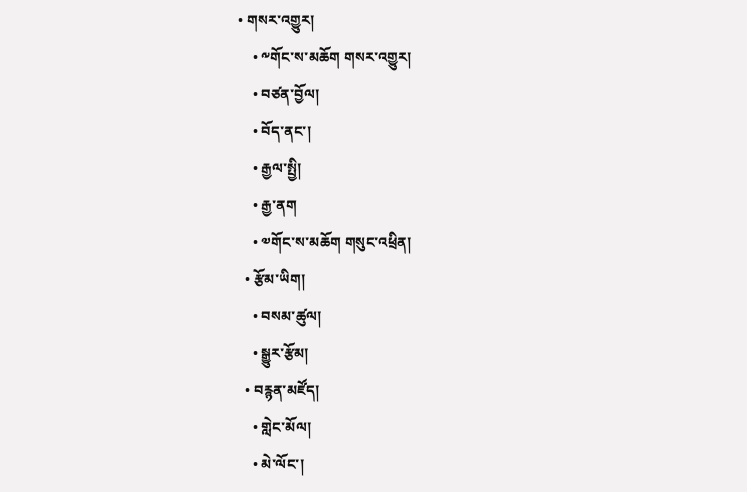• གསར་འགྱུར།
    • ༸གོང་ས་མཆོག གསར་འགྱུར།
    • བཙན་བྱོལ།
    • བོད་ནང་།
    • རྒྱལ་སྤྱི།
    • རྒྱ་ནག
    • ༧གོང་ས་མཆོག གསུང་འཕྲིན།
  • རྩོམ་ཡིག།
    • བསམ་ཚུལ།
    • སྒྱུར་རྩོམ།
  • བརྙན་མཛོད།
    • གླེང་མོལ།
    • མེ་ལོང་།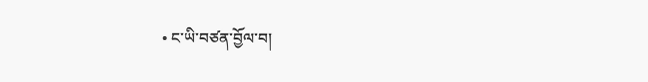• ང་ཡི་བཙན་བྱོལ་བ།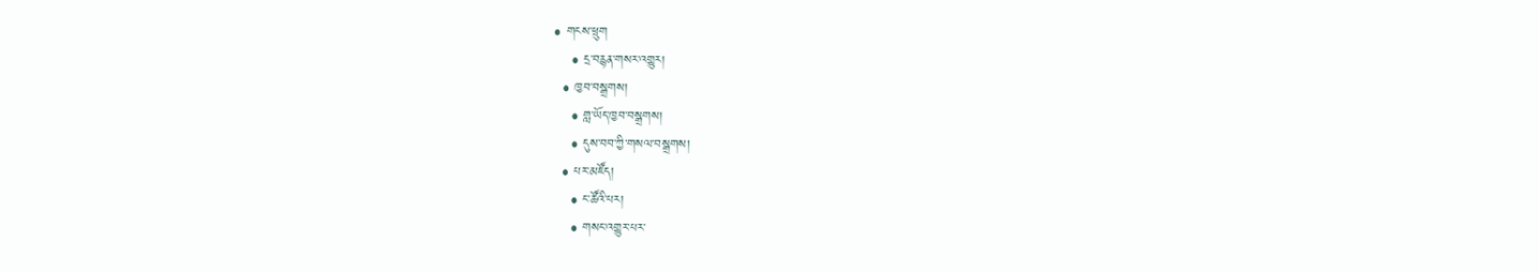• གངས་ཕྲུག
    • དྲ་བརྙན་གསར་འགྱུར།
  • ཁྱབ་བསྒྲགས།
    • གླ་ཡོད་ཁྱབ་བསྒྲགས།
    • དུས་བབ་ཀྱི་གསལ་བསྒྲགས།
  • པར་མཛོད།
    • ང་ཚོའི་པར།
    • གསང་འགྱུར་པར་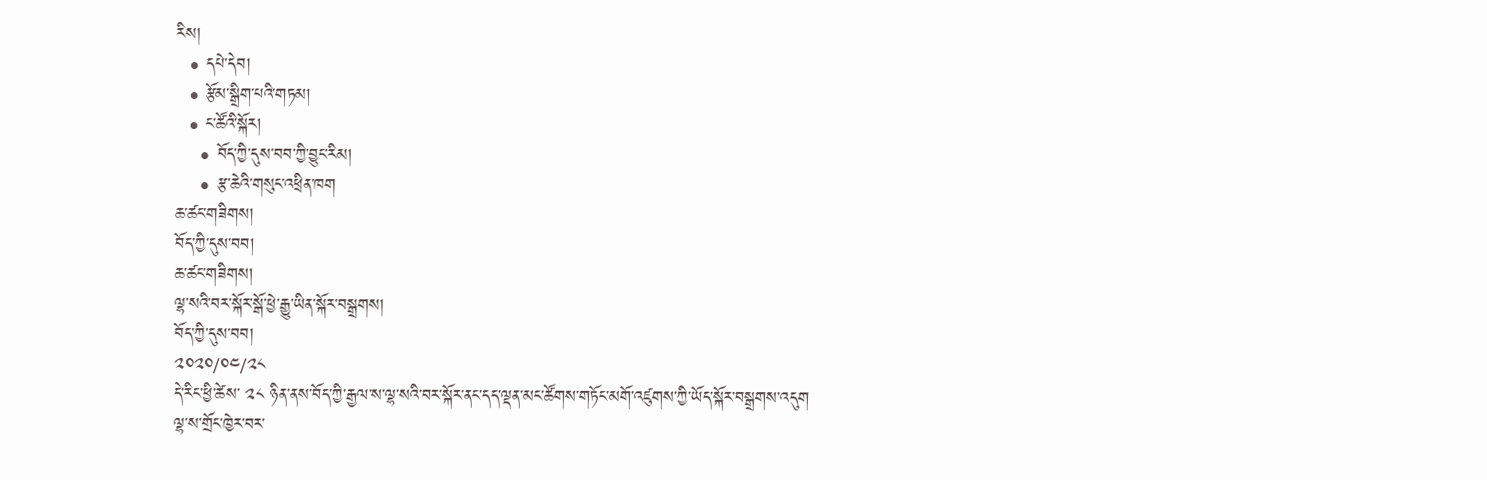རིས།
  • དཔེ་དེབ།
  • རྩོམ་སྒྲིག་པའི་གཏམ།
  • ང་ཚོའི་སྐོར།
    • བོད་ཀྱི་དུས་བབ་ཀྱི་བྱུང་རིམ།
    • རྩ་ཆེའི་གསུང་འཕྲིན་ཁག
ཆ་ཚང་གཟིགས།
བོད་ཀྱི་དུས་བབ།
ཆ་ཚང་གཟིགས།
ལྷ་སའི་བར་སྐོར་སྒོ་ཕྱེ་རྒྱུ་ཡིན་སྐོར་བསྒྲགས།
བོད་ཀྱི་དུས་བབ།
༢༠༢༠/༠༤/༢༨
དེ་རིང་ཕྱི་ཚེས་ ༢༨ ཉིན་ནས་བོད་ཀྱི་རྒྱལ་ས་ལྷ་སའི་བར་སྐོར་ནང་དད་ལྡན་མང་ཚོགས་གཏོང་མགོ་འཛུགས་ཀྱི་ཡོད་སྐོར་བསྒྲགས་འདུག
ལྷ་ས་གྲོང་ཁྱེར་བར་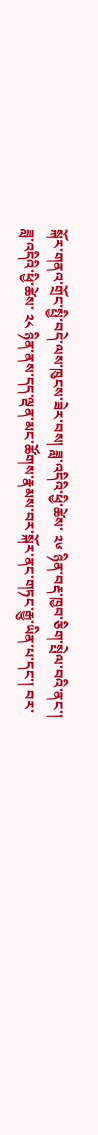སྐོར་གནའ་གྲོང་སྤྱི་བདེ་ལས་ཁུངས་ཟེར་བས། ཟླ་འདིའི་ཕྱི་ཚེས་ ༢༦ ཉིན་བརྡ་ཁྱབ་ཅིག་སྤེལ་བའི་ནང་། ཟླ་འདིའི་ཕྱི་ཚེས་ ༢༨ ཉིན་ནས་དད་ལྡན་མང་ཚོགས་རྣམས་བར་སྐོར་ནང་གཏང་རྒྱུ་ཡིན་པ་དང་། བར་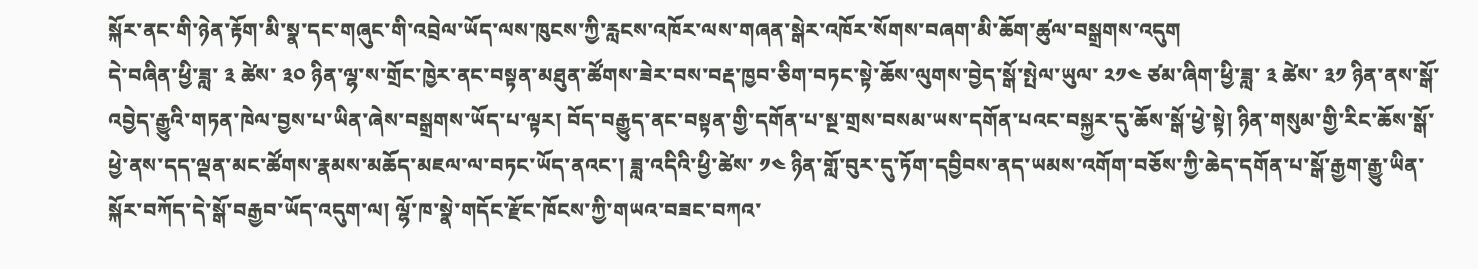སྐོར་ནང་གི་ཉེན་རྟོག་མི་སྣ་དང་གཞུང་གི་འབྲེལ་ཡོད་ལས་ཁུངས་ཀྱི་རླངས་འཁོར་ལས་གཞན་སྒེར་འཁོར་སོགས་བཞག་མི་ཆོག་ཚུལ་བསྒྲགས་འདུག
དེ་བཞིན་ཕྱི་ཟླ་ ༣ ཚེས་ ༣༠ ཉིན་ལྷ་ས་གྲོང་ཁྱེར་ནང་བསྟན་མཐུན་ཚོགས་ཟེར་བས་བརྡ་ཁྱབ་ཅིག་བཏང་སྟེ་ཆོས་ལུགས་བྱེད་སྒོ་སྤེལ་ཡུལ་ ༢༡༤ ཙམ་ཞིག་ཕྱི་ཟླ་ ༣ ཚེས་ ༣༡ ཉིན་ནས་སྒོ་འབྱེད་རྒྱུའི་གཏན་ཁེལ་བྱས་པ་ཡིན་ཞེས་བསྒྲགས་ཡོད་པ་ལྟར། བོད་བརྒྱུད་ནང་བསྟན་གྱི་དགོན་པ་སྔ་གྲས་བསམ་ཡས་དགོན་པའང་བསྐྱར་དུ་ཆོས་སྒོ་ཕྱེ་སྟེ། ཉིན་གསུམ་གྱི་རིང་ཆོས་སྒོ་ཕྱེ་ནས་དད་ལྡན་མང་ཚོགས་རྣམས་མཆོད་མཇལ་ལ་བཏང་ཡོད་ནའང་། ཟླ་འདིའི་ཕྱི་ཚེས་ ༡༤ ཉིན་གློ་བུར་དུ་ཏོག་དབྱིབས་ནད་ཡམས་འགོག་བཅོས་ཀྱི་ཆེད་དགོན་པ་སྒོ་རྒྱག་རྒྱུ་ཡིན་སྐོར་བཀོད་དེ་སྒོ་བརྒྱབ་ཡོད་འདུག་ལ། ལྷོ་ཁ་སྣེ་གདོང་རྫོང་ཁོངས་ཀྱི་གཡའ་བཟང་བཀའ་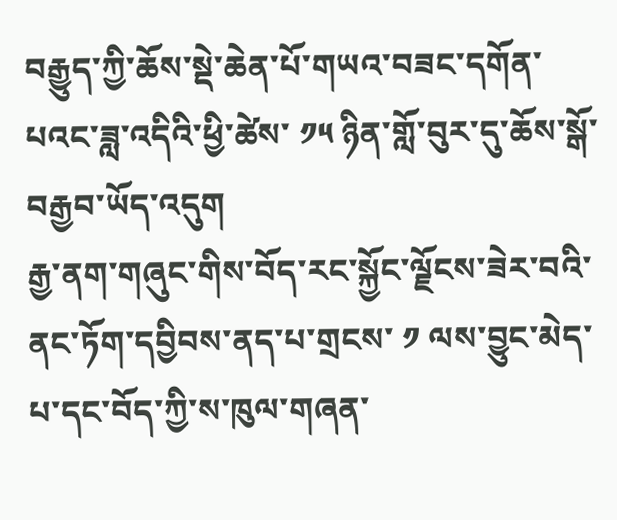བརྒྱུད་ཀྱི་ཆོས་སྡེ་ཆེན་པོ་གཡའ་བཟང་དགོན་པའང་ཟླ་འདིའི་ཕྱི་ཚེས་ ༡༥ ཉིན་གློ་བུར་དུ་ཆོས་སྒོ་བརྒྱབ་ཡོད་འདུག
རྒྱ་ནག་གཞུང་གིས་བོད་རང་སྐྱོང་ལྗོངས་ཟེར་བའི་ནང་ཏོག་དབྱིབས་ནད་པ་གྲངས་ ༡ ལས་བྱུང་མེད་པ་དང་བོད་ཀྱི་ས་ཁུལ་གཞན་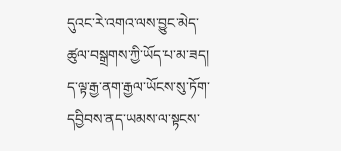དུའང་རེ་འགའ་ལས་བྱུང་མེད་ཚུལ་བསྒྲགས་ཀྱི་ཡོད་པ་མ་ཟད། ད་ལྟ་རྒྱ་ནག་རྒྱལ་ཡོངས་སུ་ཏོག་དབྱིབས་ནད་ཡམས་ལ་སྟངས་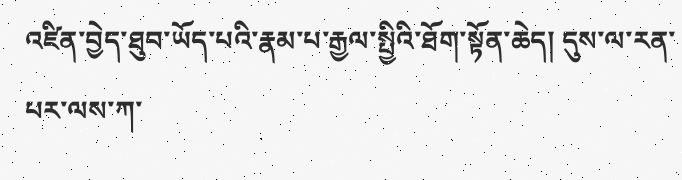འཛིན་བྱེད་ཐུབ་ཡོད་པའི་རྣམ་པ་རྒྱལ་སྤྱིའི་ཐོག་སྟོན་ཆེད། དུས་ལ་རན་པར་ལས་ཀ་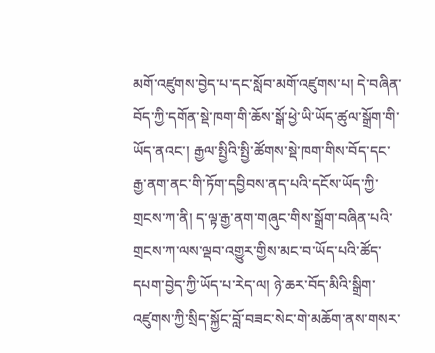མགོ་འཛུགས་བྱེད་པ་དང་སློབ་མགོ་འཛུགས་པ། དེ་བཞིན་བོད་ཀྱི་དགོན་སྡེ་ཁག་གི་ཆོས་སྒོ་ཕྱེ་ཡི་ཡོད་ཚུལ་སྒྲོག་གི་ཡོད་ནའང་། རྒྱལ་སྤྱིའི་སྤྱི་ཚོགས་སྡེ་ཁག་གིས་བོད་དང་རྒྱ་ནག་ནང་གི་ཏོག་དབྱིབས་ནད་པའི་དངོས་ཡོད་ཀྱི་གྲངས་ཀ་ནི། ད་ལྟ་རྒྱ་ནག་གཞུང་གིས་སྒྲོག་བཞིན་པའི་གྲངས་ཀ་ལས་ལྡབ་འགྱུར་གྱིས་མང་བ་ཡོད་པའི་ཚོད་དཔག་བྱེད་ཀྱི་ཡོད་པ་རེད་ལ། ཉེ་ཆར་བོད་མིའི་སྒྲིག་འཛུགས་ཀྱི་སྲིད་སྐྱོང་བློ་བཟང་སེང་གེ་མཆོག་ནས་གསར་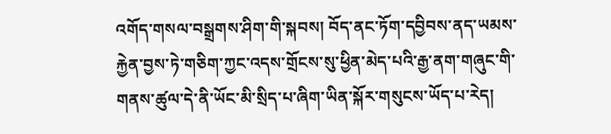འགོད་གསལ་བསྒྲགས་ཤིག་གི་སྐབས། བོད་ནང་ཏོག་དབྱིབས་ནད་ཡམས་རྐྱེན་བྱས་ཏེ་གཅིག་ཀྱང་འདས་གྲོངས་སུ་ཕྱིན་མེད་པའི་རྒྱ་ནག་གཞུང་གི་གནས་ཚུལ་དེ་ནི་ཡོང་མི་སྲིད་པ་ཞིག་ཡིན་སྐོར་གསུངས་ཡོད་པ་རེད།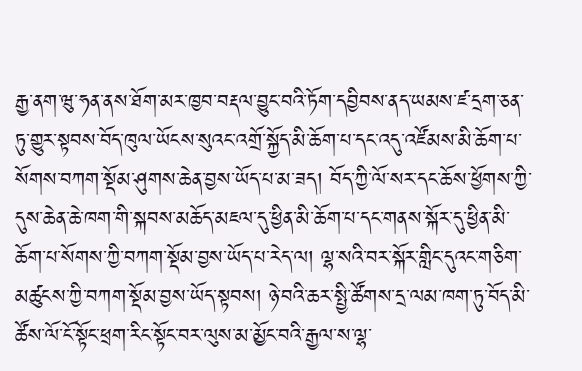རྒྱ་ནག་ཝུ་ཧན་ནས་ཐོག་མར་ཁྱབ་བརྡལ་བྱུང་བའི་ཏོག་དབྱིབས་ནད་ཡམས་ཛ་དྲག་ཅན་ཏུ་གྱུར་སྟབས་བོད་ཁུལ་ཡོངས་སུའང་འགྲོ་སྐྱོད་མི་ཆོག་པ་དང་འདུ་འཛོམས་མི་ཆོག་པ་སོགས་བཀག་སྡོམ་ཤུགས་ཆེན་བྱས་ཡོད་པ་མ་ཟད། བོད་ཀྱི་ལོ་སར་དང་ཆོས་ཕྱོགས་ཀྱི་དུས་ཆེན་ཆེ་ཁག་གི་སྐབས་མཆོད་མཇལ་དུ་ཕྱིན་མི་ཆོག་པ་དང་གནས་སྐོར་དུ་ཕྱིན་མི་ཆོག་པ་སོགས་ཀྱི་བཀག་སྡོམ་བྱས་ཡོད་པ་རེད་ལ། ལྷ་སའི་བར་སྐོར་གླིང་དུའང་གཅིག་མཚུངས་ཀྱི་བཀག་སྡོམ་བྱས་ཡོད་སྟབས། ཉེ་བའི་ཆར་སྤྱི་ཚོགས་དྲ་ལམ་ཁག་ཏུ་བོད་མི་ཚོས་ལོ་ངོ་སྟོང་ཕྲག་རིང་སྟོང་བར་ལུས་མ་མྱོང་བའི་རྒྱལ་ས་ལྷ་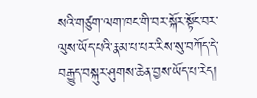སའི་གཙུག་ལག་ཁང་གི་བར་སྐོར་སྟོང་བར་ལུས་ཡོད་པའི་རྣམ་པ་པར་རིས་སུ་བཀོད་དེ་བརྒྱུད་བསྐུར་ཤུགས་ཆེན་བྱས་ཡོད་པ་རེད།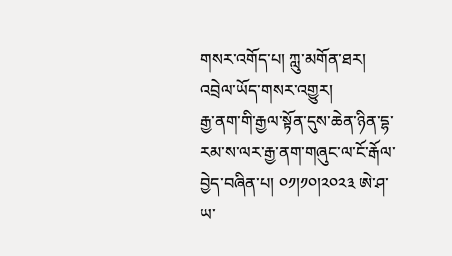གསར་འགོད་པ། ཀླུ་མགོན་ཐར།
འབྲེལ་ཡོད་གསར་འགྱུར།
རྒྱ་ནག་གི་རྒྱལ་སྟོན་དུས་ཆེན་ཉིན་དྷ་རམ་ས་ལར་རྒྱ་ནག་གཞུང་ལ་ངོ་རྒོལ་བྱེད་བཞིན་པ། ༠༡།༡༠།༢༠༢༣ ཨེ་ཤ་ཡ་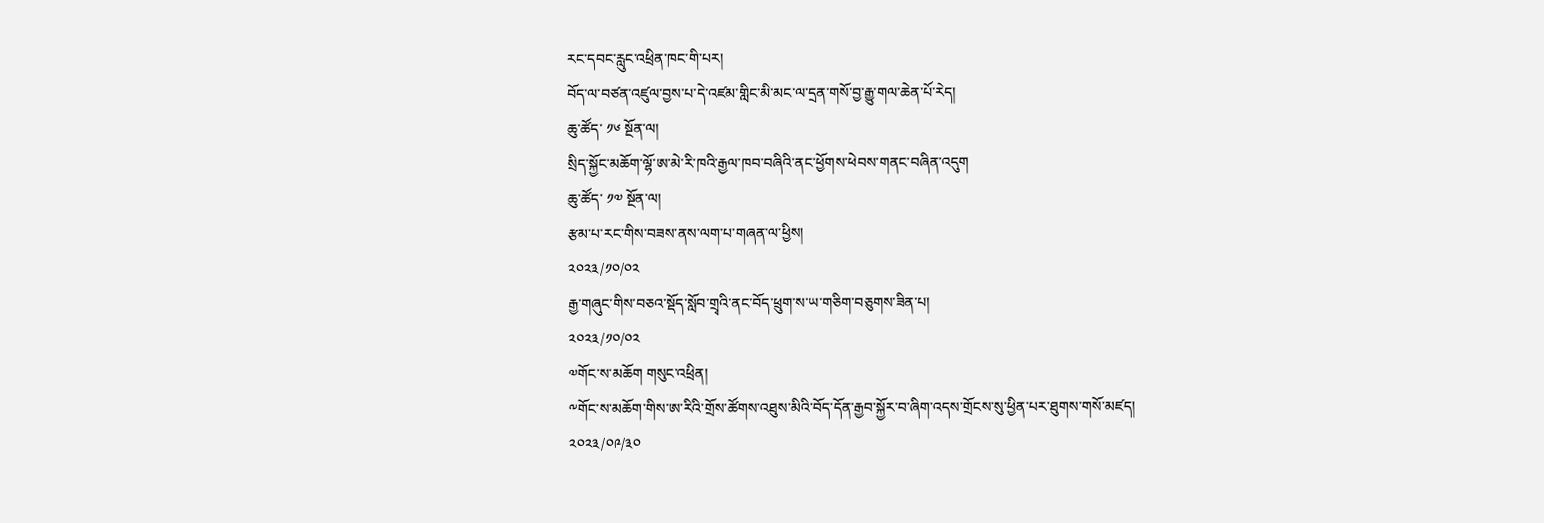རང་དབང་རླུང་འཕྲིན་ཁང་གི་པར།
བོད་ལ་བཙན་འཛུལ་བྱས་པ་དེ་འཛམ་གླིང་མི་མང་ལ་དྲན་གསོ་བྱ་རྒྱུ་གལ་ཆེན་པོ་རེད།
ཆུ་ཚོད་ ༡༦ སྔོན་ལ།
སྲིད་སྐྱོང་མཆོག་ལྷོ་ཨ་མེ་རི་ཁའི་རྒྱལ་ཁབ་བཞིའི་ནང་ཕྱོགས་ཕེབས་གནང་བཞིན་འདུག
ཆུ་ཚོད་ ༡༧ སྔོན་ལ།
རྩམ་པ་རང་གིས་བཟས་ནས་ལག་པ་གཞན་ལ་ཕྱིས།
༢༠༢༣/༡༠/༠༢
རྒྱ་གཞུང་གིས་བཅའ་སྡོད་སློབ་གྲྭའི་ནང་བོད་ཕྲུག་ས་ཡ་གཅིག་བཅུགས་ཟིན་པ།
༢༠༢༣/༡༠/༠༢
༧གོང་ས་མཆོག གསུང་འཕྲིན།
༸གོང་ས་མཆོག་གིས་ཨ་རིའི་གྲོས་ཚོགས་འཐུས་མིའི་བོད་དོན་རྒྱབ་སྐྱོར་བ་ཞིག་འདས་གྲོངས་སུ་ཕྱིན་པར་ཐུགས་གསོ་མཛད།
༢༠༢༣/༠༩/༣༠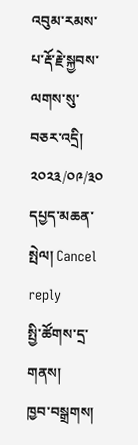འབུམ་རམས་པ་རྡོ་རྗེ་སྐྱབས་ལགས་སུ་བཅར་འདྲི།
༢༠༢༣/༠༩/༣༠
དཔྱད་མཆན་སྤེལ། Cancel reply
སྤྱི་ཚོགས་དྲ་གནས།
ཁྱབ་བསྒྲགས།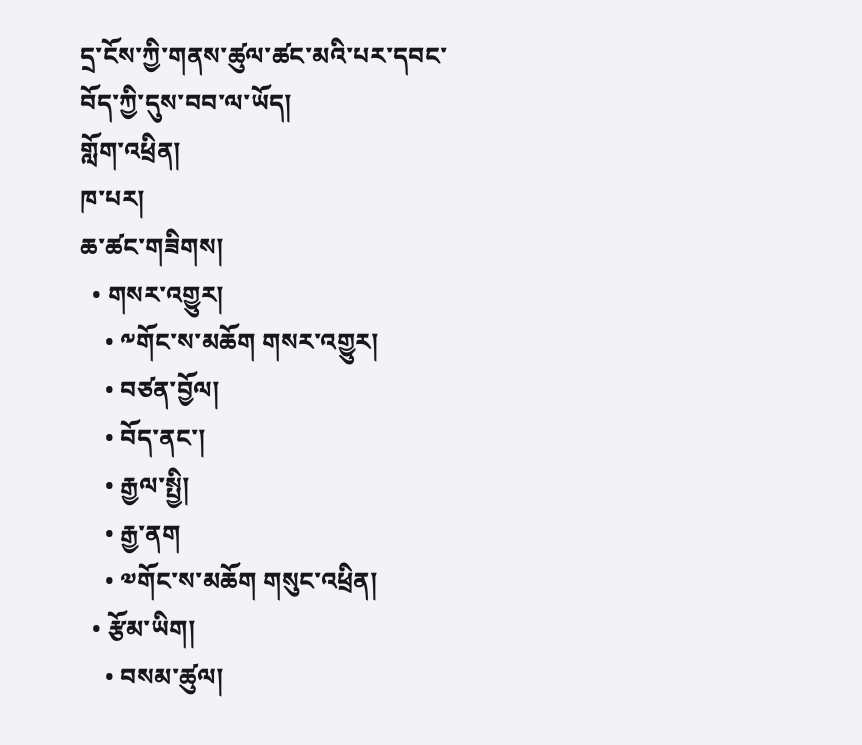དྲ་ངོས་ཀྱི་གནས་ཚུལ་ཚང་མའི་པར་དབང་བོད་ཀྱི་དུས་བབ་ལ་ཡོད།
གློག་འཕྲིན།
ཁ་པར།
ཆ་ཚང་གཟིགས།
  • གསར་འགྱུར།
    • ༸གོང་ས་མཆོག གསར་འགྱུར།
    • བཙན་བྱོལ།
    • བོད་ནང་།
    • རྒྱལ་སྤྱི།
    • རྒྱ་ནག
    • ༧གོང་ས་མཆོག གསུང་འཕྲིན།
  • རྩོམ་ཡིག།
    • བསམ་ཚུལ།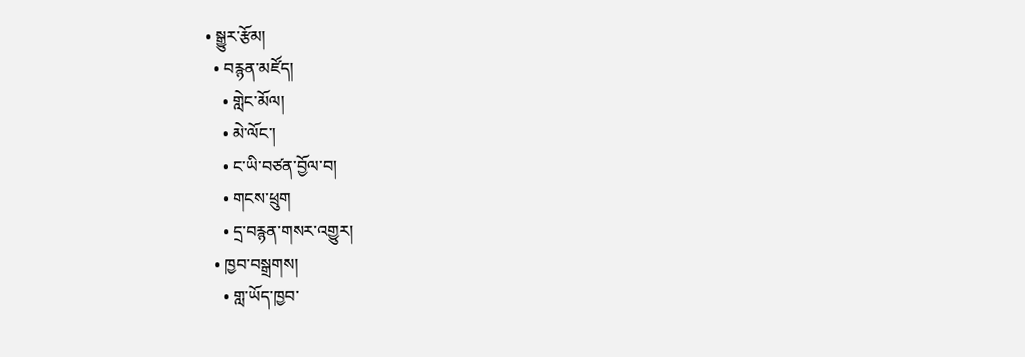• སྒྱུར་རྩོམ།
  • བརྙན་མཛོད།
    • གླེང་མོལ།
    • མེ་ལོང་།
    • ང་ཡི་བཙན་བྱོལ་བ།
    • གངས་ཕྲུག
    • དྲ་བརྙན་གསར་འགྱུར།
  • ཁྱབ་བསྒྲགས།
    • གླ་ཡོད་ཁྱབ་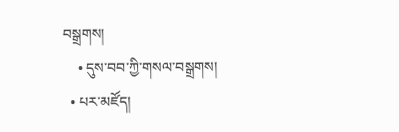བསྒྲགས།
    • དུས་བབ་ཀྱི་གསལ་བསྒྲགས།
  • པར་མཛོད།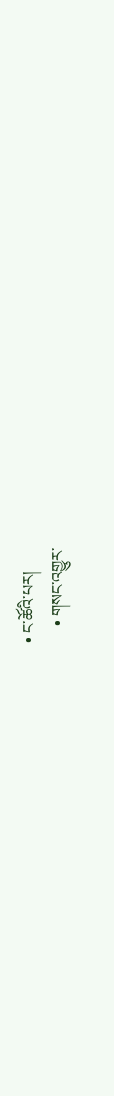• ང་ཚོའི་པར།
    • གསང་འགྱུར་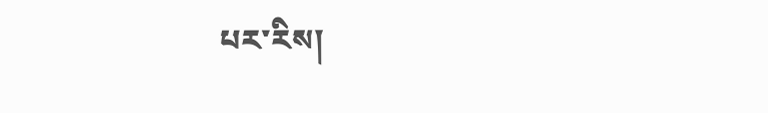པར་རིས།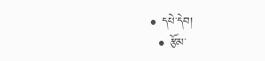• དཔེ་དེབ།
  • རྩོམ་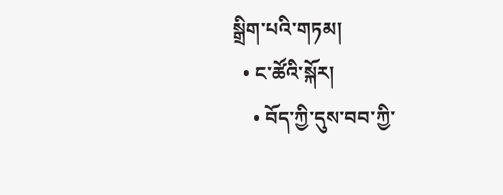སྒྲིག་པའི་གཏམ།
  • ང་ཚོའི་སྐོར།
    • བོད་ཀྱི་དུས་བབ་ཀྱི་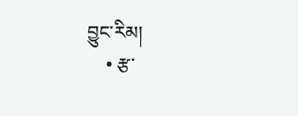བྱུང་རིམ།
    • རྩ་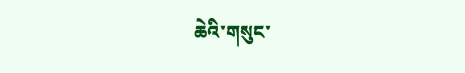ཆེའི་གསུང་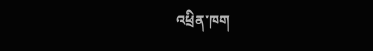འཕྲིན་ཁག